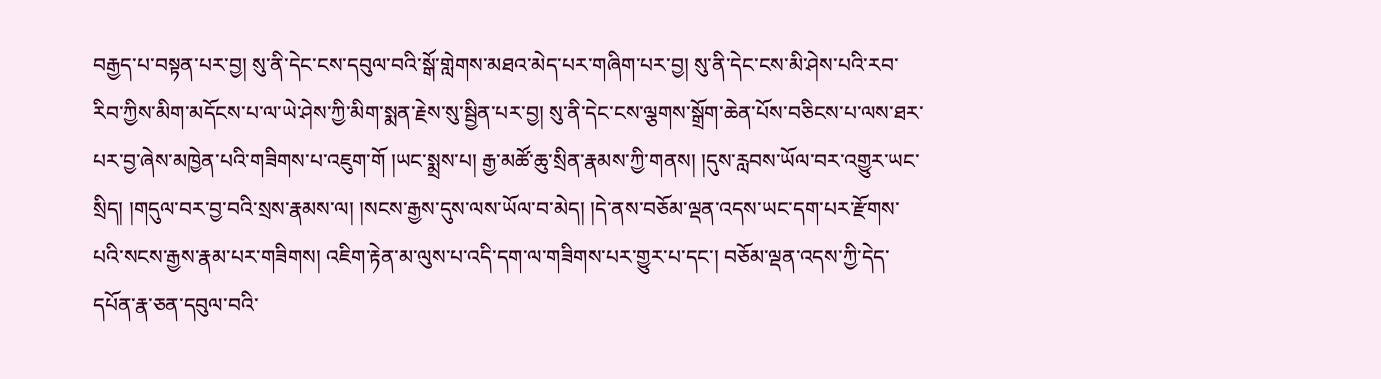བརྒྱད་པ་བསྟན་པར་བྱ། སུ་ནི་དེང་ངས་དབུལ་བའི་སྒོ་གླེགས་མཐའ་མེད་པར་གཞིག་པར་བྱ། སུ་ནི་དེང་ངས་མི་ཤེས་པའི་རབ་རིབ་ཀྱིས་མིག་མདོངས་པ་ལ་ཡེ་ཤེས་ཀྱི་མིག་སྨན་རྗེས་སུ་སྦྱིན་པར་བྱ། སུ་ནི་དེང་ངས་ལྕགས་སྒྲོག་ཆེན་པོས་བཅིངས་པ་ལས་ཐར་པར་བྱ་ཞེས་མཁྱེན་པའི་གཟིགས་པ་འཇུག་གོ །ཡང་སྨྲས་པ། རྒྱ་མཚོ་ཆུ་སྲིན་རྣམས་ཀྱི་གནས། །དུས་རླབས་ཡོལ་བར་འགྱུར་ཡང་སྲིད། །གདུལ་བར་བྱ་བའི་སྲས་རྣམས་ལ། །སངས་རྒྱས་དུས་ལས་ཡོལ་བ་མེད། །དེ་ནས་བཅོམ་ལྡན་འདས་ཡང་དག་པར་རྫོགས་པའི་སངས་རྒྱས་རྣམ་པར་གཟིགས། འཇིག་རྟེན་མ་ལུས་པ་འདི་དག་ལ་གཟིགས་པར་གྱུར་པ་དང་། བཅོམ་ལྡན་འདས་ཀྱི་དེད་དཔོན་རྣ་ཅན་དབུལ་བའི་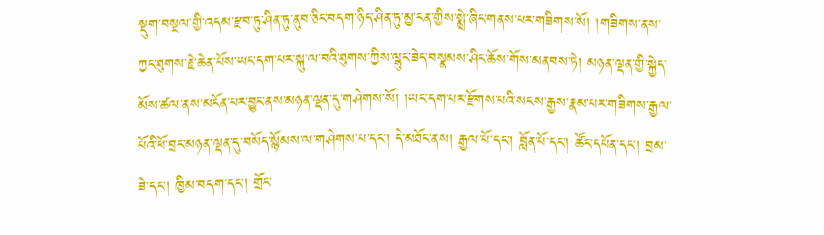སྡུག་བསྔལ་གྱི་འདམ་རྫབ་ཏུ་ཤིན་ཏུ་ནུབ་ཅིང་བདག་ཉིད་ཤིན་ཏུ་མྱ་ངན་གྱིས་སྨྲེ་ཞིང་གནས་པར་གཟིགས་སོ། །གཟིགས་ནས་ཀྱང་ཐུགས་རྗེ་ཆེན་པོས་ཡང་དག་པར་སྐུ་ལ་བའི་ཐུགས་ཀྱིས་ལྷུང་ཟེད་བསྣམས་ཤིང་ཆོས་གོས་མནབས་ཏེ། མཉན་ལྡན་གྱི་སྐྱེད་མོས་ཚལ་ནས་མངོན་པར་བྱུང་ནས་མཉན་ལྡན་དུ་གཤེགས་སོ། །ཡང་དག་པར་རྫོགས་པའི་སངས་རྒྱས་རྣམ་པར་གཟིགས་རྒྱལ་པོའི་ཕོ་བྲང་མཉན་ལྡན་དུ་བསོད་སྙོམས་ལ་གཤེགས་པ་དང་། དེ་མཐོང་ནས། རྒྱལ་པོ་དང་། བློན་པོ་དང་། ཚོང་དཔོན་དང་། བྲམ་ཟེ་དང་། ཁྱིམ་བདག་དང་། གྲོང་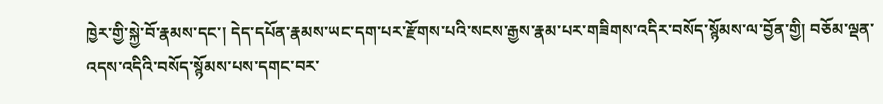ཁྱེར་གྱི་སྐྱེ་བོ་རྣམས་དང་། དེད་དཔོན་རྣམས་ཡང་དག་པར་རྫོགས་པའི་སངས་རྒྱས་རྣམ་པར་གཟིགས་འདིར་བསོད་སྙོམས་ལ་བྱོན་གྱི། བཅོམ་ལྡན་འདས་འདིའི་བསོད་སྙོམས་པས་དགང་བར་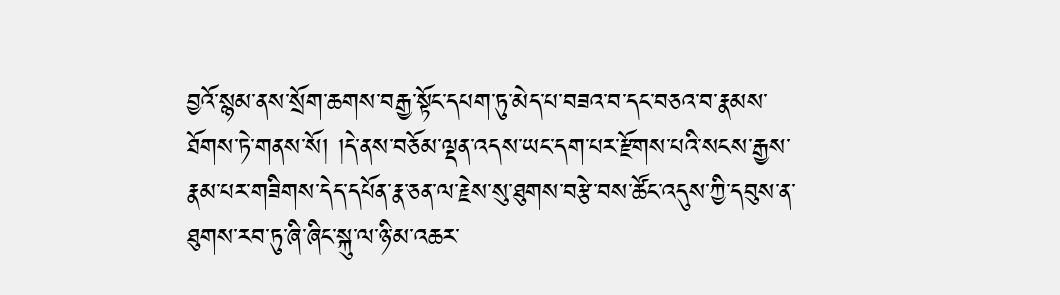བྱའོ་སྙམ་ནས་སྲོག་ཆགས་བརྒྱ་སྟོང་དཔག་ཏུ་མེད་པ་བཟའ་བ་དང་བཅའ་བ་རྣམས་ཐོགས་ཏེ་གནས་སོ། །དེ་ནས་བཅོམ་ལྡན་འདས་ཡང་དག་པར་རྫོགས་པའི་སངས་རྒྱས་རྣམ་པར་གཟིགས་དེད་དཔོན་རྣ་ཅན་ལ་རྗེས་སུ་ཐུགས་བརྩེ་བས་ཚོང་འདུས་ཀྱི་དབུས་ན་ཐུགས་རབ་ཏུ་ཞི་ཞིང་སྐུ་ལ་ཉི་མ་འཆར་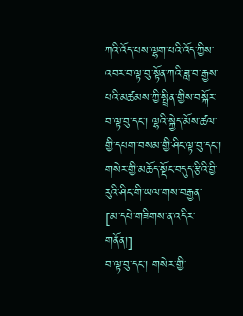ཀའི་འོད་པས་ལྷག་པའི་འོད་ཀྱིས་འབར་བ་ལྟ་བུ་སྟོན་ཀའི་ཟླ་བ་རྒྱས་པའི་མཚམས་ཀྱི་སྤྲིན་གྱིས་བསྐོར་བ་ལྟ་བུ་དང་། ལྷའི་སྐྱེད་མོས་ཚལ་གྱི་དཔག་བསམ་གྱི་ཤིང་ལྟ་བུ་དང་། གསེར་གྱི་མཆོད་སྡོང་བདུད་རྩིའི་བྱི་རུའི་ཤིང་གི་ཡལ་གས་བརྒྱན་
[མ་དཔེ་གཟིགས་ན་འདིར་གནོན།]
བ་ལྟ་བུ་དང་། གསེར་གྱི་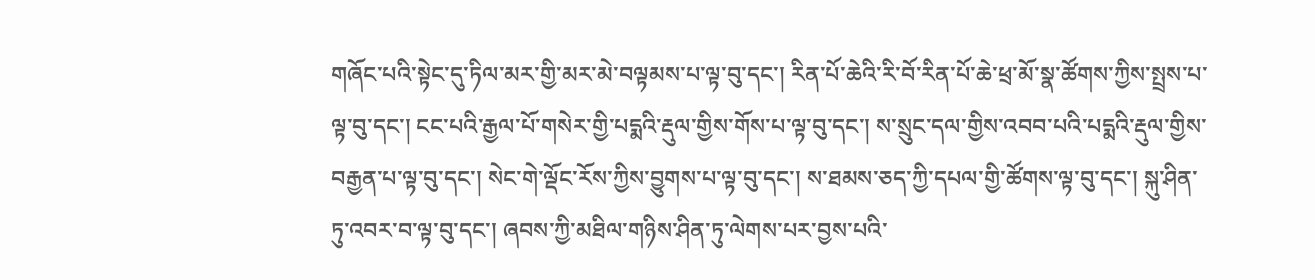གཞོང་པའི་སྟེང་དུ་ཏིལ་མར་གྱི་མར་མེ་བལྟམས་པ་ལྟ་བུ་དང་། རིན་པོ་ཆེའི་རི་བོ་རིན་པོ་ཆེ་ཕྲ་མོ་སྣ་ཚོགས་ཀྱིས་སྤྲས་པ་ལྟ་བུ་དང་། ངང་པའི་རྒྱལ་པོ་གསེར་གྱི་པདྨའི་རྡུལ་གྱིས་གོས་པ་ལྟ་བུ་དང་། ས་སྲུང་དལ་གྱིས་འབབ་པའི་པདྨའི་རྡུལ་གྱིས་བརྒྱན་པ་ལྟ་བུ་དང་། སེང་གེ་ལྡོང་རོས་ཀྱིས་བྱུགས་པ་ལྟ་བུ་དང་། ས་ཐམས་ཅད་ཀྱི་དཔལ་གྱི་ཚོགས་ལྟ་བུ་དང་། སྐུ་ཤིན་ཏུ་འབར་བ་ལྟ་བུ་དང་། ཞབས་ཀྱི་མཐིལ་གཉིས་ཤིན་ཏུ་ལེགས་པར་བྱས་པའི་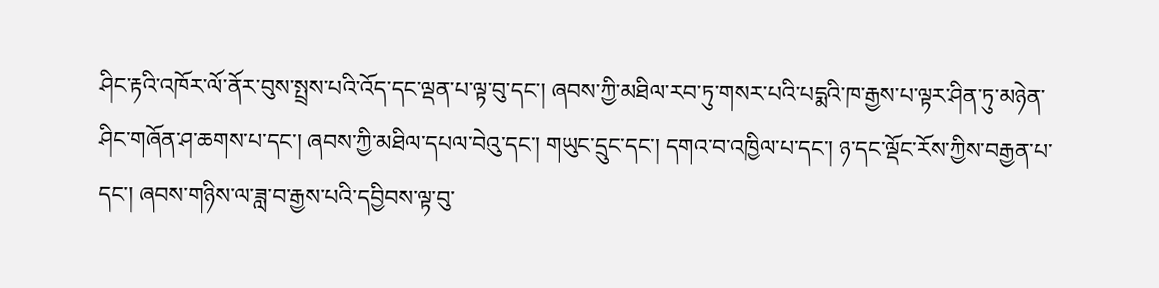ཤིང་རྟའི་འཁོར་ལོ་ནོར་བུས་སྤྲས་པའི་འོད་དང་ལྡན་པ་ལྟ་བུ་དང་། ཞབས་ཀྱི་མཐིལ་རབ་ཏུ་གསར་པའི་པདྨའི་ཁ་རྒྱས་པ་ལྟར་ཤིན་ཏུ་མཉེན་ཤིང་གཞོན་ཤ་ཆགས་པ་དང་། ཞབས་ཀྱི་མཐིལ་དཔལ་བེའུ་དང་། གཡུང་དྲུང་དང་། དགའ་བ་འཁྱིལ་པ་དང་། ཉ་དང་ལྡོང་རོས་ཀྱིས་བརྒྱན་པ་དང་། ཞབས་གཉིས་ལ་ཟླ་བ་རྒྱས་པའི་དབྱིབས་ལྟ་བུ་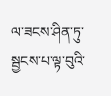ལ་ཟངས་ཤིན་ཏུ་སྦྱངས་པ་ལྟ་བུའི་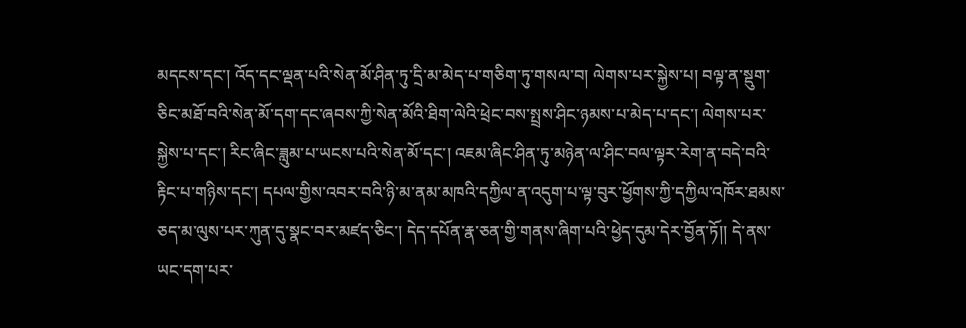མདངས་དང་། འོད་དང་ལྡན་པའི་སེན་མོ་ཤིན་ཏུ་དྲི་མ་མེད་པ་གཅིག་ཏུ་གསལ་བ། ལེགས་པར་སྐྱེས་པ། བལྟ་ན་སྡུག་ཅིང་མཐོ་བའི་སེན་མོ་དག་དང་ཞབས་ཀྱི་སེན་མོའི་ཐིག་ལེའི་ཕྲེང་བས་སྤྲས་ཤིང་ཉམས་པ་མེད་པ་དང་། ལེགས་པར་སྐྱེས་པ་དང་། རིང་ཞིང་ཟླུམ་པ་ཡངས་པའི་སེན་མོ་དང་། འཇམ་ཞིང་ཤིན་ཏུ་མཉེན་ལ་ཤིང་བལ་ལྟར་རེག་ན་བདེ་བའི་རྟིང་པ་གཉིས་དང་། དཔལ་གྱིས་འབར་བའི་ཉི་མ་ནམ་མཁའི་དཀྱིལ་ན་འདུག་པ་ལྟ་བུར་ཕྱོགས་ཀྱི་དཀྱིལ་འཁོར་ཐམས་ཅད་མ་ལུས་པར་ཀུན་དུ་སྣང་བར་མཛད་ཅིང་། དེད་དཔོན་རྣ་ཅན་གྱི་གནས་ཞིག་པའི་ཕྱེད་དུམ་དེར་བྱོན་ཏོ།། དེ་ནས་ཡང་དག་པར་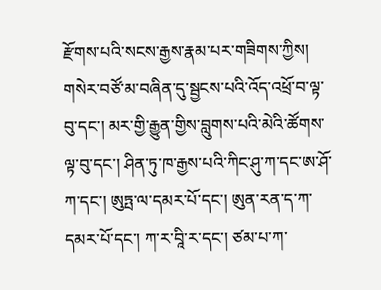རྫོགས་པའི་སངས་རྒྱས་རྣམ་པར་གཟིགས་ཀྱིས། གསེར་བཙོ་མ་བཞིན་དུ་སྦྱངས་པའི་འོད་འཕྲོ་བ་ལྟ་བུ་དང་། མར་གྱི་རྒྱུན་གྱིས་བླུགས་པའི་མེའི་ཚོགས་ལྟ་བུ་དང་། ཤིན་ཏུ་ཁ་རྒྱས་པའི་ཀིང་ཤུ་ཀ་དང་ཨ་ཤོ་ཀ་དང་། ཨུཏྤ་ལ་དམར་པོ་དང་། ཨུན་རན་ད་ཀ་དམར་པོ་དང་། ཀ་ར་བཱི་ར་དང་། ཙམ་པ་ཀ་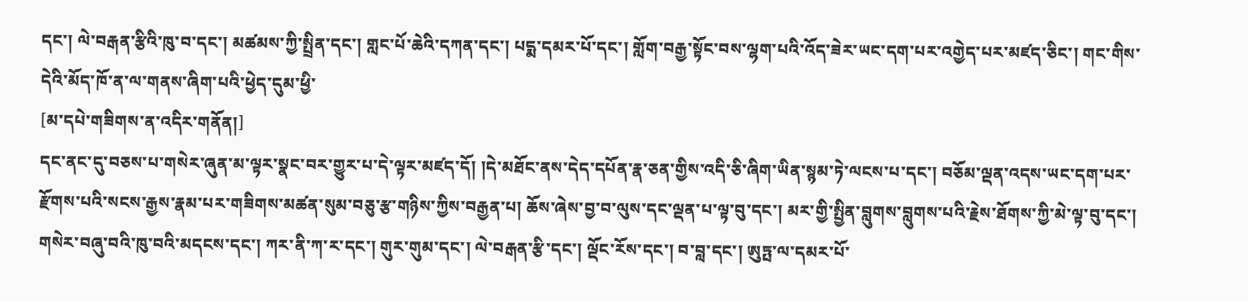དང་། ལེ་བརྒན་རྩིའི་ཁུ་བ་དང་། མཚམས་ཀྱི་སྤྲིན་དང་། གླང་པོ་ཆེའི་དཀན་དང་། པདྨ་དམར་པོ་དང་། གློག་བརྒྱ་སྟོང་བས་ལྷག་པའི་འོད་ཟེར་ཡང་དག་པར་འགྱེད་པར་མཛད་ཅིང་། གང་གིས་དེའི་མོད་ཁོ་ན་ལ་གནས་ཞིག་པའི་ཕྱེད་དུམ་ཕྱི་
[མ་དཔེ་གཟིགས་ན་འདིར་གནོན།]
དང་ནང་དུ་བཅས་པ་གསེར་ཞུན་མ་ལྟར་སྣང་བར་གྱུར་པ་དེ་ལྟར་མཛད་དོ། །དེ་མཐོང་ནས་དེད་དཔོན་རྣ་ཅན་གྱིས་འདི་ཅི་ཞིག་ཡིན་སྙམ་ཏེ་ལངས་པ་དང་། བཅོམ་ལྡན་འདས་ཡང་དག་པར་རྫོགས་པའི་སངས་རྒྱས་རྣམ་པར་གཟིགས་མཚན་སུམ་བཅུ་རྩ་གཉིས་ཀྱིས་བརྒྱན་པ། ཆོས་ཞེས་བྱ་བ་ལུས་དང་ལྡན་པ་ལྟ་བུ་དང་། མར་གྱི་སྤྱིན་བླུགས་བླུགས་པའི་རྗེས་ཐོགས་ཀྱི་མེ་ལྟ་བུ་དང་། གསེར་བཞུ་བའི་ཁུ་བའི་མདངས་དང་། ཀར་ནི་ཀ་ར་དང་། གུར་གུམ་དང་། ལེ་བརྒན་རྩི་དང་། ལྡོང་རོས་དང་། བ་བླ་དང་། ཨུཏྤ་ལ་དམར་པོ་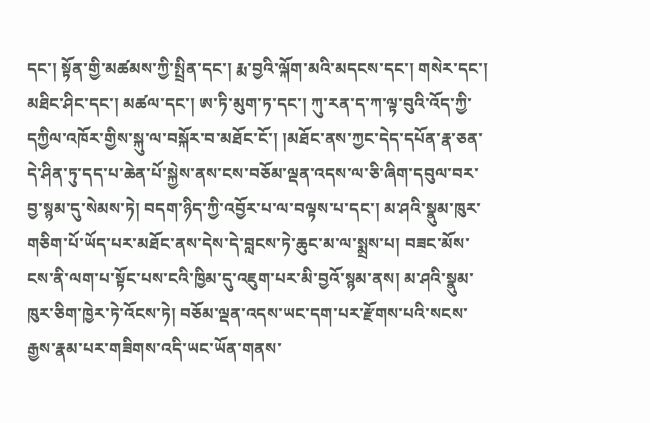དང་། སྟོན་གྱི་མཚམས་ཀྱི་སྤྲིན་དང་། རྨ་བྱའི་ལྐོག་མའི་མདངས་དང་། གསེར་དང་། མཐིང་ཤིང་དང་། མཚལ་དང་། ཨ་ཏི་མུག་ཏ་དང་། ཀུ་རན་ད་ཀ་ལྟ་བུའི་འོད་ཀྱི་དཀྱིལ་འཁོར་གྱིས་སྐུ་ལ་བསྐོར་བ་མཐོང་ངོ་། །མཐོང་ནས་ཀྱང་དེད་དཔོན་རྣ་ཅན་དེ་ཤིན་ཏུ་དད་པ་ཆེན་པོ་སྐྱེས་ནས་ངས་བཅོམ་ལྡན་འདས་ལ་ཅི་ཞིག་དབུལ་བར་བྱ་སྙམ་དུ་སེམས་ཏེ། བདག་ཉིད་ཀྱི་འབྱོར་པ་ལ་བལྟས་པ་དང་། མ་ཤའི་སྣུམ་ཁུར་གཅིག་པོ་ཡོད་པར་མཐོང་ནས་དེས་དེ་བླངས་ཏེ་ཆུང་མ་ལ་སྨྲས་པ། བཟང་མོས་ངས་ནི་ལག་པ་སྟོང་པས་ངའི་ཁྱིམ་དུ་འཇུག་པར་མི་བྱའོ་སྙམ་ནས། མ་ཤའི་སྣུམ་ཁུར་ཅིག་ཁྱེར་ཏེ་འོངས་ཏེ། བཅོམ་ལྡན་འདས་ཡང་དག་པར་རྫོགས་པའི་སངས་རྒྱས་རྣམ་པར་གཟིགས་འདི་ཡང་ཡོན་གནས་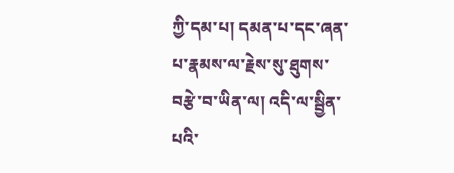ཀྱི་དམ་པ། དམན་པ་དང་ཞན་པ་རྣམས་ལ་རྗེས་སུ་ཐུགས་བརྩེ་བ་ཡིན་ལ། འདི་ལ་སྦྱིན་པའི་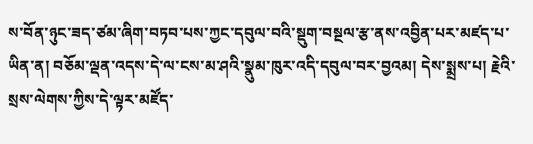ས་བོན་ཉུང་ཟད་ཙམ་ཞིག་བཏབ་པས་ཀྱང་དབུལ་བའི་སྡུག་བསྔལ་རྩ་ནས་འབྱིན་པར་མཛད་པ་ཡིན་ན། བཅོམ་ལྡན་འདས་དེ་ལ་ངས་མ་ཤའི་སྣུམ་ཁུར་འདི་དབུལ་བར་བྱའམ། དེས་སྨྲས་པ། རྗེའི་སྲས་ལེགས་ཀྱིས་དེ་ལྟར་མཛོད་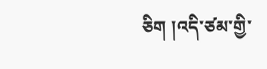ཅིག །འདི་ཙམ་གྱི་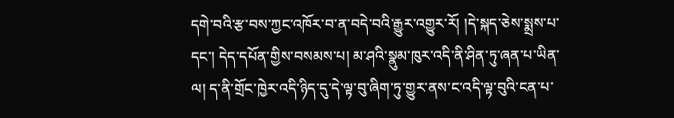དགེ་བའི་རྩ་བས་ཀྱང་འཁོར་བ་ན་བདེ་བའི་རྒྱུར་འགྱུར་རོ། །དེ་སྐད་ཅེས་སྨྲས་པ་དང་། དེད་དཔོན་གྱིས་བསམས་པ། མ་ཤའི་སྣུམ་ཁུར་འདི་ནི་ཤིན་ཏུ་ཞན་པ་ཡིན་ལ། ད་ནི་གྲོང་ཁྱེར་འདི་ཉིད་དུ་དེ་ལྟ་བུ་ཞིག་ཏུ་གྱུར་ནས་ང་འདི་ལྟ་བུའི་ངན་པ་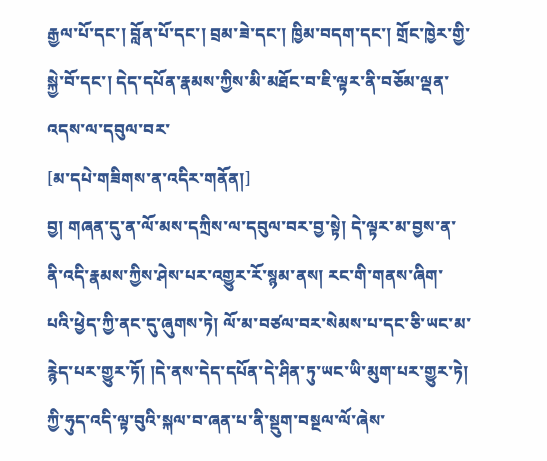རྒྱལ་པོ་དང་། བློན་པོ་དང་། བྲམ་ཟེ་དང་། ཁྱིམ་བདག་དང་། གྲོང་ཁྱེར་གྱི་སྐྱེ་བོ་དང་། དེད་དཔོན་རྣམས་ཀྱིས་མི་མཐོང་བ་ཇི་ལྟར་ནི་བཅོམ་ལྡན་འདས་ལ་དབུལ་བར་
[མ་དཔེ་གཟིགས་ན་འདིར་གནོན།]
བྱ། གཞན་དུ་ན་ལོ་མས་དཀྲིས་ལ་དབུལ་བར་བྱ་སྟེ། དེ་ལྟར་མ་བྱས་ན་ནི་འདི་རྣམས་ཀྱིས་ཤེས་པར་འགྱུར་རོ་སྙམ་ནས། རང་གི་གནས་ཞིག་པའི་ཕྱེད་ཀྱི་ནང་དུ་ཞུགས་ཏེ། ལོ་མ་བཙལ་བར་སེམས་པ་དང་ཅི་ཡང་མ་རྙེད་པར་གྱུར་ཏོ། །དེ་ནས་དེད་དཔོན་དེ་ཤིན་ཏུ་ཡང་ཡི་མུག་པར་གྱུར་ཏེ། ཀྱི་ཧུད་འདི་ལྟ་བུའི་སྐལ་བ་ཞན་པ་ནི་སྡུག་བསྔལ་ལོ་ཞེས་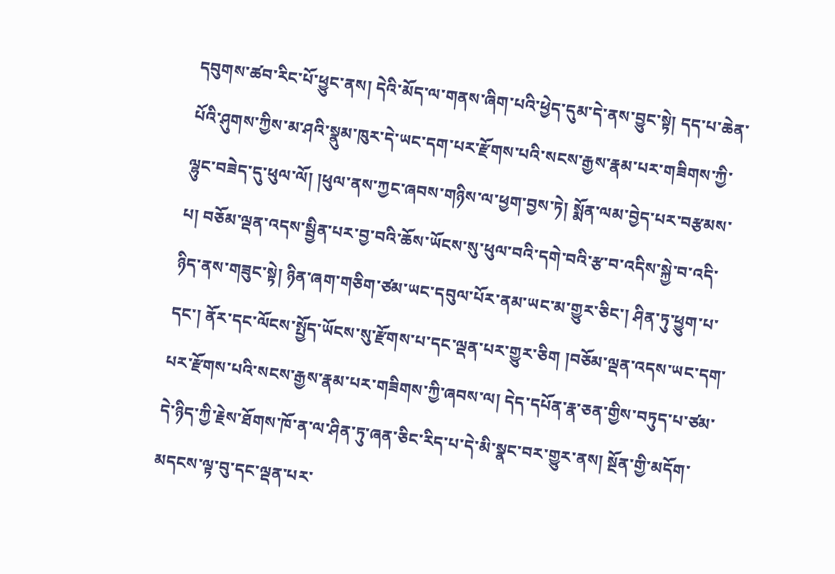དབུགས་ཚབ་རིང་པོ་ཕྱུང་ནས། དེའི་མོད་ལ་གནས་ཞིག་པའི་ཕྱེད་དུམ་དེ་ནས་བྱུང་སྟེ། དད་པ་ཆེན་པོའི་ཤུགས་ཀྱིས་མ་ཤའི་སྣུམ་ཁུར་དེ་ཡང་དག་པར་རྫོགས་པའི་སངས་རྒྱས་རྣམ་པར་གཟིགས་ཀྱི་ལྷུང་བཟེད་དུ་ཕུལ་ལོ། །ཕུལ་ནས་ཀྱང་ཞབས་གཉིས་ལ་ཕྱག་བྱས་ཏེ། སྨོན་ལམ་བྱེད་པར་བརྩམས་པ། བཅོམ་ལྡན་འདས་སྦྱིན་པར་བྱ་བའི་ཆོས་ཡོངས་སུ་ཕུལ་བའི་དགེ་བའི་རྩ་བ་འདིས་སྐྱེ་བ་འདི་ཉིད་ནས་གཟུང་སྟེ། ཉིན་ཞག་གཅིག་ཙམ་ཡང་དབུལ་པོར་ནམ་ཡང་མ་གྱུར་ཅིང་། ཤིན་ཏུ་ཕྱུག་པ་དང་། ནོར་དང་ལོངས་སྤྱོད་ཡོངས་སུ་རྫོགས་པ་དང་ལྡན་པར་གྱུར་ཅིག །བཅོམ་ལྡན་འདས་ཡང་དག་པར་རྫོགས་པའི་སངས་རྒྱས་རྣམ་པར་གཟིགས་ཀྱི་ཞབས་ལ། དེད་དཔོན་རྣ་ཅན་གྱིས་བཏུད་པ་ཙམ་དེ་ཉིད་ཀྱི་རྗེས་ཐོགས་ཁོ་ན་ལ་ཤིན་ཏུ་ཞན་ཅིང་རིད་པ་དེ་མི་སྣང་བར་གྱུར་ནས། སྔོན་གྱི་མདོག་མདངས་ལྟ་བུ་དང་ལྡན་པར་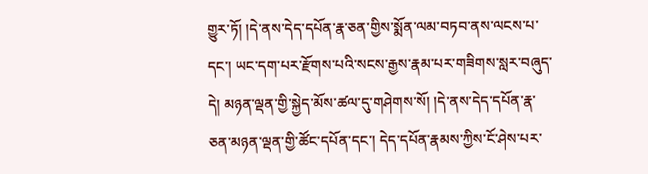གྱུར་ཏོ། །དེ་ནས་དེད་དཔོན་རྣ་ཅན་གྱིས་སྨོན་ལམ་བཏབ་ནས་ལངས་པ་དང་། ཡང་དག་པར་རྫོགས་པའི་སངས་རྒྱས་རྣམ་པར་གཟིགས་སླར་བཞུད་དེ། མཉན་ལྡན་གྱི་སྐྱེད་མོས་ཚལ་དུ་གཤེགས་སོ། །དེ་ནས་དེད་དཔོན་རྣ་ཅན་མཉན་ལྡན་གྱི་ཚོང་དཔོན་དང་། དེད་དཔོན་རྣམས་ཀྱིས་ངོ་ཤེས་པར་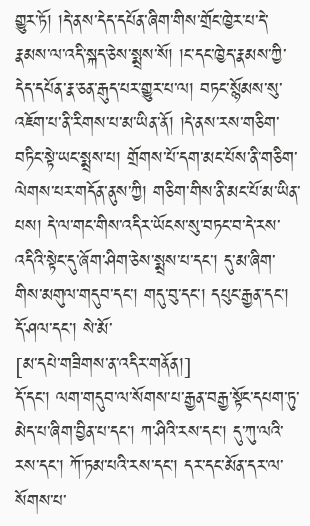གྱུར་ཏོ། །དེ་ནས་དེད་དཔོན་ཞིག་གིས་གྲོང་ཁྱེར་པ་དེ་རྣམས་ལ་འདི་སྐད་ཅེས་སྨྲས་སོ། །ང་དང་ཁྱེད་རྣམས་ཀྱི་དེད་དཔོན་རྣ་ཅན་རྒུད་པར་གྱུར་པ་ལ། བཏང་སྙོམས་སུ་འཇོག་པ་ནི་རིགས་པ་མ་ཡིན་ནོ། །དེ་ནས་རས་གཅིག་བཏིང་སྟེ་ཡང་སྨྲས་པ། གྲོགས་པོ་དག་མང་པོས་ནི་གཅིག་ལེགས་པར་གདོན་ནུས་ཀྱི། གཅིག་གིས་ནི་མང་པོ་མ་ཡིན་པས། དེ་ལ་གང་གིས་འདིར་ཡོངས་སུ་བཏང་བ་དེ་རས་འདིའི་སྟེང་དུ་ཞོག་ཤིག་ཅེས་སྨྲས་པ་དང་། དུ་མ་ཞིག་གིས་མགུལ་གདུབ་དང་། གདུ་བུ་དང་། དཔུང་རྒྱན་དང་། དོ་ཤལ་དང་། སེ་མོ་
[མ་དཔེ་གཟིགས་ན་འདིར་གནོན།]
དོ་དང་། ལག་གདུབ་ལ་སོགས་པ་རྒྱན་བརྒྱ་སྟོང་དཔག་ཏུ་མེད་པ་ཞིག་བྱིན་པ་དང་། ཀ་ཤིའི་རས་དང་། དུ་ཀུ་ལའི་རས་དང་། ཀོ་ཏམ་པའི་རས་དང་། དར་དང་མོན་དར་ལ་སོགས་པ་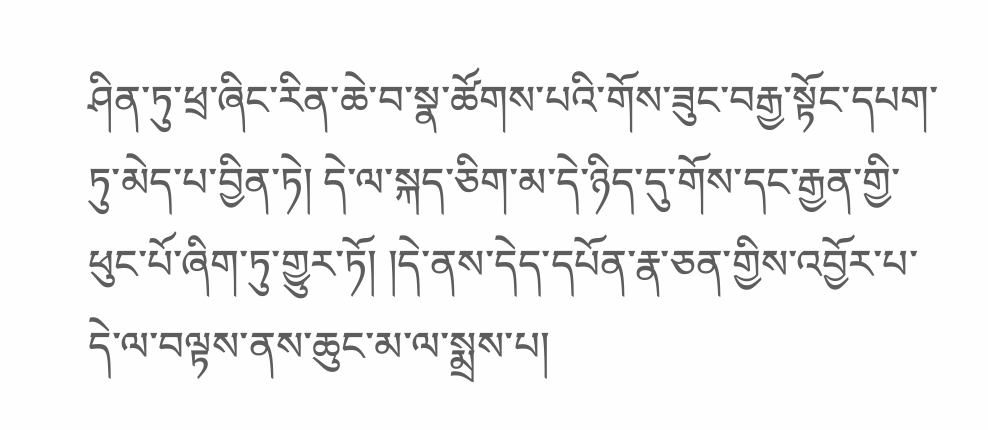ཤིན་ཏུ་ཕྲ་ཞིང་རིན་ཆེ་བ་སྣ་ཚོགས་པའི་གོས་ཟུང་བརྒྱ་སྟོང་དཔག་ཏུ་མེད་པ་བྱིན་ཏེ། དེ་ལ་སྐད་ཅིག་མ་དེ་ཉིད་དུ་གོས་དང་རྒྱན་གྱི་ཕུང་པོ་ཞིག་ཏུ་གྱུར་ཏོ། །དེ་ནས་དེད་དཔོན་རྣ་ཅན་གྱིས་འབྱོར་པ་དེ་ལ་བལྟས་ནས་ཆུང་མ་ལ་སྨྲས་པ།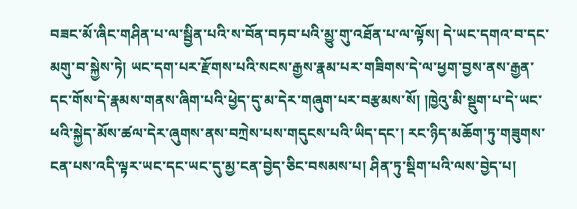བཟང་མོ་ཞིང་གཤིན་པ་ལ་སྦྱིན་པའི་ས་བོན་བཏབ་པའི་མྱུ་གུ་འཐོན་པ་ལ་ལྟོས། དེ་ཡང་དགའ་བ་དང་མགུ་བ་སྐྱེས་ཏེ། ཡང་དག་པར་རྫོགས་པའི་སངས་རྒྱས་རྣམ་པར་གཟིགས་དེ་ལ་ཕྱག་བྱས་ནས་རྒྱན་དང་གོས་དེ་རྣམས་གནས་ཞིག་པའི་ཕྱེད་དུ་མ་དེར་གཞུག་པར་བརྩམས་སོ། །ཁྱེའུ་མི་སྡུག་པ་དེ་ཡང་ཕའི་སྐྱེད་མོས་ཚལ་དེར་ཞུགས་ནས་བཀྲེས་པས་གདུངས་པའི་ཡིད་དང་། རང་ཉིད་མཆོག་ཏུ་གཟུགས་ངན་པས་འདི་ལྟར་ཡང་དང་ཡང་དུ་མྱ་ངན་བྱེད་ཅིང་བསམས་པ། ཤིན་ཏུ་སྡིག་པའི་ལས་བྱེད་པ།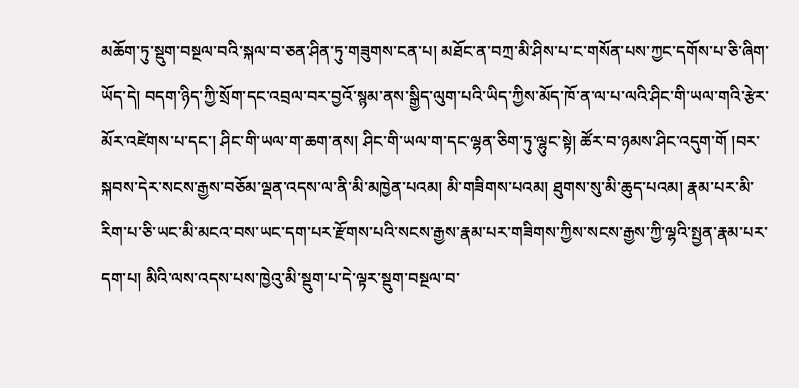མཆོག་ཏུ་སྡུག་བསྔལ་བའི་སྐལ་བ་ཅན་ཤིན་ཏུ་གཟུགས་ངན་པ། མཐོང་ན་བཀྲ་མི་ཤིས་པ་ང་གསོན་པས་ཀྱང་དགོས་པ་ཅི་ཞིག་ཡོད་དེ། བདག་ཉིད་ཀྱི་སྲོག་དང་འབྲལ་བར་བྱའོ་སྙམ་ནས་སྒྱིད་ལུག་པའི་ཡིད་ཀྱིས་མོད་ཁོ་ན་ལ་པ་ལའི་ཤིང་གི་ཡལ་གའི་རྩེར་མོར་འཛེགས་པ་དང་། ཤིང་གི་ཡལ་ག་ཆག་ནས། ཤིང་གི་ཡལ་ག་དང་ལྷན་ཅིག་ཏུ་ལྷུང་སྟེ། ཚོར་བ་ཉམས་ཤིང་འདུག་གོ །བར་སྐབས་དེར་སངས་རྒྱས་བཅོམ་ལྡན་འདས་ལ་ནི་མི་མཁྱེན་པའམ། མི་གཟིགས་པའམ། ཐུགས་སུ་མི་ཆུད་པའམ། རྣམ་པར་མི་རིག་པ་ཅི་ཡང་མི་མངའ་བས་ཡང་དག་པར་རྫོགས་པའི་སངས་རྒྱས་རྣམ་པར་གཟིགས་ཀྱིས་སངས་རྒྱས་ཀྱི་ལྷའི་སྤྱན་རྣམ་པར་དག་པ། མིའི་ལས་འདས་པས་ཁྱེའུ་མི་སྡུག་པ་དེ་ལྟར་སྡུག་བསྔལ་བ་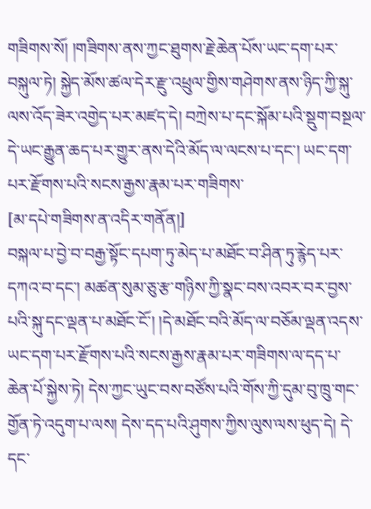གཟིགས་སོ། །གཟིགས་ནས་ཀྱང་ཐུགས་རྗེ་ཆེན་པོས་ཡང་དག་པར་བསྐུལ་ཏེ། སྐྱེད་མོས་ཚལ་དེར་རྫུ་འཕྲུལ་གྱིས་གཤེགས་ནས་ཉིད་ཀྱི་སྐུ་ལས་འོད་ཟེར་འགྱེད་པར་མཛད་དེ། བཀྲེས་པ་དང་སྐོམ་པའི་སྡུག་བསྔལ་དེ་ཡང་རྒྱུན་ཆད་པར་གྱུར་ནས་དེའི་མོད་ལ་ལངས་པ་དང་། ཡང་དག་པར་རྫོགས་པའི་སངས་རྒྱས་རྣམ་པར་གཟིགས་
[མ་དཔེ་གཟིགས་ན་འདིར་གནོན།]
བསྐལ་པ་བྱེ་བ་བརྒྱ་སྟོང་དཔག་ཏུ་མེད་པ་མཐོང་བ་ཤིན་ཏུ་རྙེད་པར་དཀའ་བ་དང་། མཚན་སུམ་ཅུ་རྩ་གཉིས་ཀྱི་སྣང་བས་འབར་བར་བྱས་པའི་སྐུ་དང་ལྡན་པ་མཐོང་ངོ་། །དེ་མཐོང་བའི་མོད་ལ་བཅོམ་ལྡན་འདས་ཡང་དག་པར་རྫོགས་པའི་སངས་རྒྱས་རྣམ་པར་གཟིགས་ལ་དད་པ་ཆེན་པོ་སྐྱེས་ཏེ། དེས་ཀྱང་ཡུང་བས་བཙོས་པའི་གོས་ཀྱི་དུམ་བུ་ཁྲུ་གང་གྱོན་ཏེ་འདུག་པ་ལས། དེས་དད་པའི་ཤུགས་ཀྱིས་ལུས་ལས་ཕུད་དེ། དེ་དང་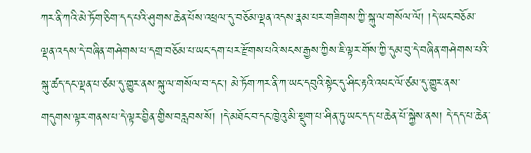ཀར་ནི་ཀའི་མེ་ཏོག་ཅིག་དད་པའི་ཤུགས་ཆེན་པོས་འཕྲལ་དུ་བཅོམ་ལྡན་འདས་རྣམ་པར་གཟིགས་ཀྱི་སྐུ་ལ་གསོལ་ལོ། །དེ་ཡང་བཅོམ་ལྡན་འདས་དེ་བཞིན་གཤེགས་པ་དགྲ་བཅོམ་པ་ཡང་དག་པར་རྫོགས་པའི་སངས་རྒྱས་ཀྱིས་ཇི་ལྟར་གོས་ཀྱི་དུམ་བུ་དེ་བཞིན་གཤེགས་པའི་སྐུ་ཚད་དང་ལྡན་པ་ཙམ་དུ་གྱུར་ནས་སྐུ་ལ་གསོལ་བ་དང་། མེ་ཏོག་ཀར་ནི་ཀ་ཡང་དབུའི་སྟེང་དུ་ཤིང་རྟའི་འཕང་ལོ་ཙམ་དུ་གྱུར་ནས་གདུགས་ལྟར་གནས་པ་དེ་ལྟར་བྱིན་གྱིས་བརླབས་སོ། །དེ་མཐོང་བ་དང་ཁྱེའུ་མི་སྡུག་པ་ཤིན་ཏུ་ཡང་དད་པ་ཆེན་པོ་སྐྱེས་ནས། དེ་དད་པ་ཆེན་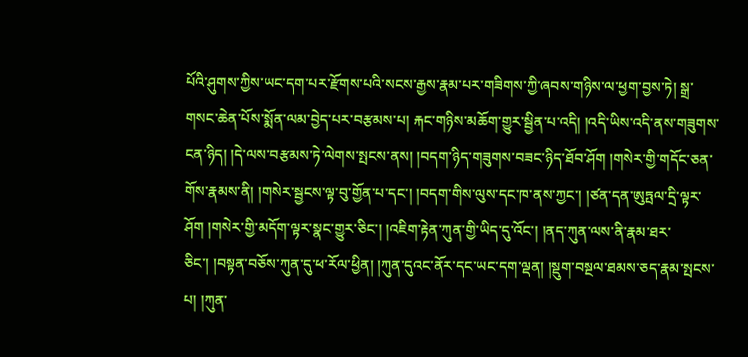པོའི་ཤུགས་ཀྱིས་ཡང་དག་པར་རྫོགས་པའི་སངས་རྒྱས་རྣམ་པར་གཟིགས་ཀྱི་ཞབས་གཉིས་ལ་ཕྱག་བྱས་ཏེ། སྒྲ་གསང་ཆེན་པོས་སྨོན་ལམ་བྱེད་པར་བརྩམས་པ། རྐང་གཉིས་མཆོག་གྱུར་སྦྱིན་པ་འདི། །འདི་ཡིས་འདི་ནས་གཟུགས་ངན་ཉིད། །དེ་ལས་བརྩམས་ཏེ་ལེགས་སྤངས་ནས། །བདག་ཉིད་གཟུགས་བཟང་ཉིད་ཐོབ་ཤོག །གསེར་གྱི་གདོང་ཅན་གོས་རྣམས་ནི། །གསེར་སྦྱངས་ལྟ་བུ་གྱོན་པ་དང་། །བདག་གིས་ལུས་དང་ཁ་ནས་ཀྱང་། །ཙན་དན་ཨུཏྤལ་དྲི་ལྟར་ཤོག །གསེར་གྱི་མདོག་ལྟར་སྣང་གྱུར་ཅིང་། །འཇིག་རྟེན་ཀུན་གྱི་ཡིད་དུ་འོང་། །ནད་ཀུན་ལས་ནི་རྣམ་ཐར་ཅིང་། །བསྟན་བཅོས་ཀུན་དུ་ཕ་རོལ་ཕྱིན། །ཀུན་དུའང་ནོར་དང་ཡང་དག་ལྡན། །སྡུག་བསྔལ་ཐམས་ཅད་རྣམ་སྤངས་པ། །ཀུན་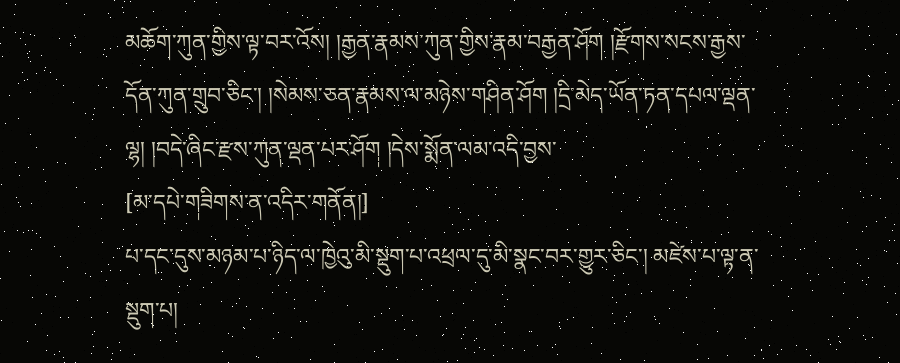མཆོག་ཀུན་གྱིས་ལྟ་བར་འོས། །རྒྱན་རྣམས་ཀུན་གྱིས་རྣམ་བརྒྱན་ཤོག །རྫོགས་སངས་རྒྱས་དོན་ཀུན་གྲུབ་ཅིང་། །སེམས་ཅན་རྣམས་ལ་མཉེས་གཤིན་ཤོག །དྲི་མེད་ཡོན་ཏན་དཔལ་ལྡན་ལྷ། །བདེ་ཞིང་རྫས་ཀུན་ལྡན་པར་ཤོག །དེས་སྨོན་ལམ་འདི་བྱས་
[མ་དཔེ་གཟིགས་ན་འདིར་གནོན།]
པ་དང་དུས་མཉམ་པ་ཉིད་ལ་ཁྱེའུ་མི་སྡུག་པ་འཕྲལ་དུ་མི་སྣང་བར་གྱུར་ཅིང་། མཛེས་པ་ལྟ་ན་སྡུག་པ།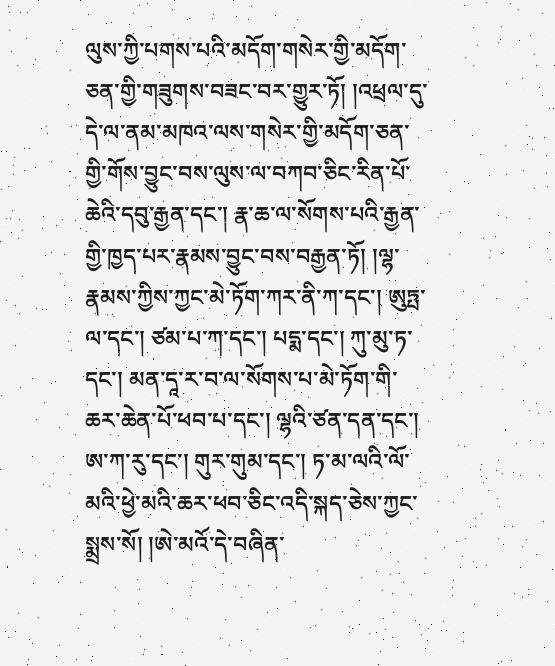ལུས་ཀྱི་པགས་པའི་མདོག་གསེར་གྱི་མདོག་ཅན་གྱི་གཟུགས་བཟང་བར་གྱུར་ཏོ། །འཕྲལ་དུ་དེ་ལ་ནམ་མཁའ་ལས་གསེར་གྱི་མདོག་ཅན་གྱི་གོས་བྱུང་བས་ལུས་ལ་བཀབ་ཅིང་རིན་པོ་ཆེའི་དབུ་རྒྱན་དང་། རྣ་ཆ་ལ་སོགས་པའི་རྒྱན་གྱི་ཁྱད་པར་རྣམས་བྱུང་བས་བརྒྱན་ཏོ། །ལྷ་རྣམས་ཀྱིས་ཀྱང་མེ་ཏོག་ཀར་ནི་ཀ་དང་། ཨུཏྤ་ལ་དང་། ཙམ་པ་ཀ་དང་། པདྨ་དང་། ཀུ་མུ་ཏ་དང་། མན་དཱ་ར་བ་ལ་སོགས་པ་མེ་ཏོག་གི་ཆར་ཆེན་པོ་ཕབ་པ་དང་། ལྷའི་ཙན་དན་དང་། ཨ་ཀ་རུ་དང་། གུར་གུམ་དང་། ཏ་མ་ལའི་ལོ་མའི་ཕྱེ་མའི་ཆར་ཕབ་ཅིང་འདི་སྐད་ཅེས་ཀྱང་སྨྲས་སོ། །ཨེ་མའོ་དེ་བཞིན་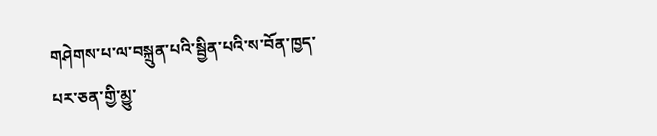གཤེགས་པ་ལ་བསྐྲུན་པའི་སྦྱིན་པའི་ས་བོན་ཁྱད་པར་ཅན་གྱི་མྱུ་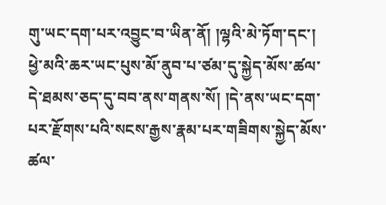གུ་ཡང་དག་པར་འབྱུང་བ་ཡིན་ནོ། །ལྷའི་མེ་ཏོག་དང་། ཕྱེ་མའི་ཆར་ཡང་པུས་མོ་ནུབ་པ་ཙམ་དུ་སྐྱེད་མོས་ཚལ་དེ་ཐམས་ཅད་དུ་བབ་ནས་གནས་སོ། །དེ་ནས་ཡང་དག་པར་རྫོགས་པའི་སངས་རྒྱས་རྣམ་པར་གཟིགས་སྐྱེད་མོས་ཚལ་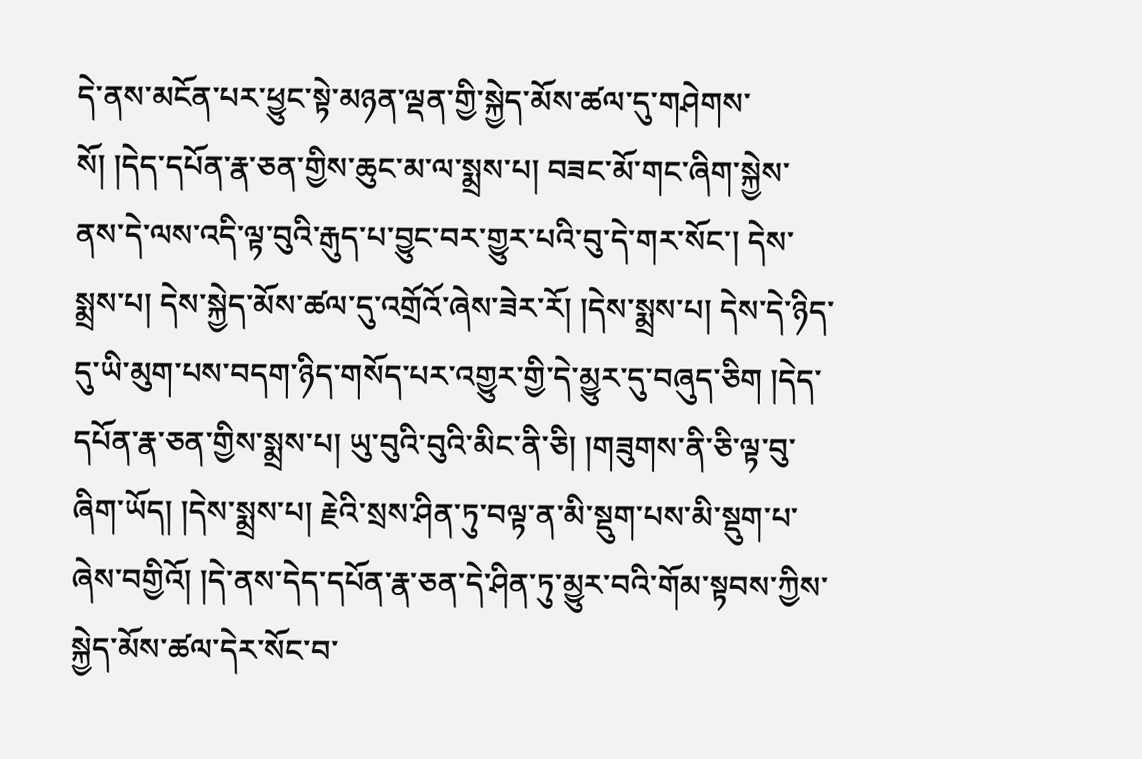དེ་ནས་མངོན་པར་ཕྱུང་སྟེ་མཉན་ལྡན་གྱི་སྐྱེད་མོས་ཚལ་དུ་གཤེགས་སོ། །དེད་དཔོན་རྣ་ཅན་གྱིས་ཆུང་མ་ལ་སྨྲས་པ། བཟང་མོ་གང་ཞིག་སྐྱེས་ནས་དེ་ལས་འདི་ལྟ་བུའི་རྒུད་པ་བྱུང་བར་གྱུར་པའི་བུ་དེ་གར་སོང་། དེས་སྨྲས་པ། དེས་སྐྱེད་མོས་ཚལ་དུ་འགྲོའོ་ཞེས་ཟེར་རོ། །དེས་སྨྲས་པ། དེས་དེ་ཉིད་དུ་ཡི་མུག་པས་བདག་ཉིད་གསོད་པར་འགྱུར་གྱི་དེ་མྱུར་དུ་བཞུད་ཅིག །དེད་དཔོན་རྣ་ཅན་གྱིས་སྨྲས་པ། ཡུ་བུའི་བུའི་མིང་ནི་ཅི། །གཟུགས་ནི་ཅི་ལྟ་བུ་ཞིག་ཡོད། །དེས་སྨྲས་པ། རྗེའི་སྲས་ཤིན་ཏུ་བལྟ་ན་མི་སྡུག་པས་མི་སྡུག་པ་ཞེས་བགྱིའོ། །དེ་ནས་དེད་དཔོན་རྣ་ཅན་དེ་ཤིན་ཏུ་མྱུར་བའི་གོམ་སྟབས་ཀྱིས་སྐྱེད་མོས་ཚལ་དེར་སོང་བ་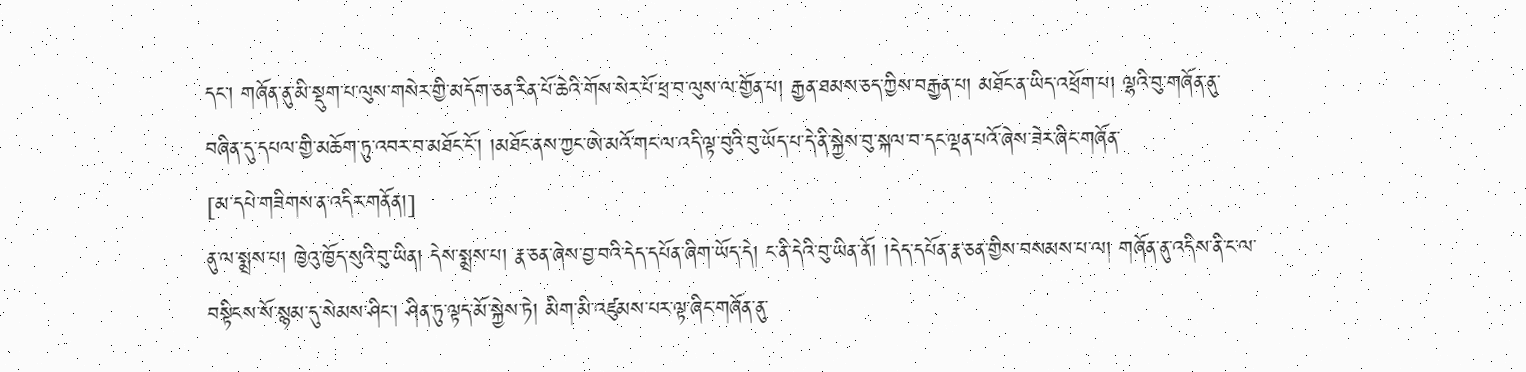དང་། གཞོན་ནུ་མི་སྡུག་པ་ལུས་གསེར་གྱི་མདོག་ཅན་རིན་པོ་ཆེའི་གོས་སེར་པོ་ཕྲ་བ་ལུས་ལ་གྱོན་པ། རྒྱན་ཐམས་ཅད་ཀྱིས་བརྒྱན་པ། མཐོང་ན་ཡིད་འཕྲོག་པ། ལྷའི་བུ་གཞོན་ནུ་བཞིན་དུ་དཔལ་གྱི་མཆོག་ཏུ་འབར་བ་མཐོང་ངོ་། །མཐོང་ནས་ཀྱང་ཨེ་མའོ་གང་ལ་འདི་ལྟ་བུའི་བུ་ཡོད་པ་དེ་ནི་སྐྱེས་བུ་སྐལ་བ་དང་ལྡན་པའོ་ཞེས་ཟེར་ཞིང་གཞོན་
[མ་དཔེ་གཟིགས་ན་འདིར་གནོན།]
ནུ་ལ་སྨྲས་པ། ཁྱེའུ་ཁྱོད་སུའི་བུ་ཡིན། དེས་སྨྲས་པ། རྣ་ཅན་ཞེས་བྱ་བའི་དེད་དཔོན་ཞིག་ཡོད་དེ། ང་ནི་དེའི་བུ་ཡིན་ནོ། །དེད་དཔོན་རྣ་ཅན་གྱིས་བསམས་པ་ལ། གཞོན་ནུ་འདིས་ནི་ང་ལ་བསྟིངས་སོ་སྙམ་དུ་སེམས་ཤིང་། ཤིན་ཏུ་ལྟད་མོ་སྐྱེས་ཏེ། མིག་མི་འཛུམས་པར་ལྟ་ཞིང་གཞོན་ནུ་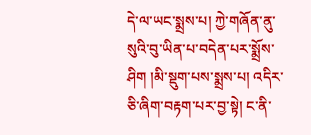དེ་ལ་ཡང་སྨྲས་པ། ཀྱེ་གཞོན་ནུ་སུའི་བུ་ཡིན་པ་བདེན་པར་སྨྲོས་ཤིག །མི་སྡུག་པས་སྨྲས་པ། འདིར་ཅི་ཞིག་བརྟག་པར་བྱ་སྟེ། ང་ནི་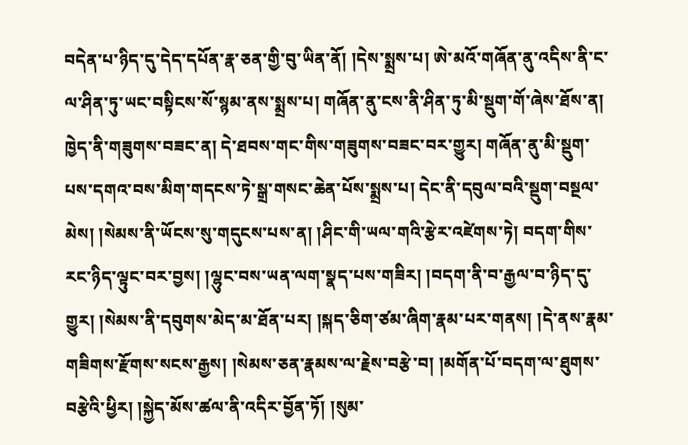བདེན་པ་ཉིད་དུ་དེད་དཔོན་རྣ་ཅན་གྱི་བུ་ཡིན་ནོ། །དེས་སྨྲས་པ། ཨེ་མའོ་གཞོན་ནུ་འདིས་ནི་ང་ལ་ཤིན་ཏུ་ཡང་བསྟིངས་སོ་སྙམ་ནས་སྨྲས་པ། གཞོན་ནུ་ངས་ནི་ཤིན་ཏུ་མི་སྡུག་གོ་ཞེས་ཐོས་ན། ཁྱེད་ནི་གཟུགས་བཟང་ན། དེ་ཐབས་གང་གིས་གཟུགས་བཟང་བར་གྱུར། གཞོན་ནུ་མི་སྡུག་པས་དགའ་བས་མིག་གདངས་ཏེ་སྒྲ་གསང་ཆེན་པོས་སྨྲས་པ། དེང་ནི་དབུལ་བའི་སྡུག་བསྔལ་མེས། །སེམས་ནི་ཡོངས་སུ་གདུངས་པས་ན། །ཤིང་གི་ཡལ་གའི་རྩེར་འཛེགས་ཏེ། བདག་གིས་རང་ཉིད་ལྟུང་བར་བྱས། །ལྷུང་བས་ཡན་ལག་སྣད་པས་གཟིར། །བདག་ནི་བ་རྒྱལ་བ་ཉིད་དུ་གྱུར། །སེམས་ནི་དབུགས་མེད་མ་ཐོན་པར། །སྐད་ཅིག་ཙམ་ཞིག་རྣམ་པར་གནས། །དེ་ནས་རྣམ་གཟིགས་རྫོགས་སངས་རྒྱས། །སེམས་ཅན་རྣམས་ལ་རྗེས་བརྩེ་བ། །མགོན་པོ་བདག་ལ་ཐུགས་བརྩེའི་ཕྱིར། །སྐྱེད་མོས་ཚལ་ནི་འདིར་བྱོན་ཏོ། །སུམ་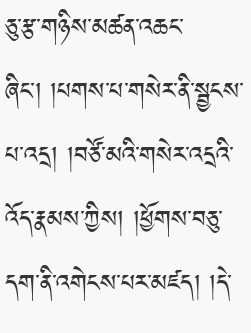ཅུ་རྩ་གཉིས་མཚན་འཆང་ཞིང་། །པགས་པ་གསེར་ནི་སྦྱངས་པ་འདྲ། །བཙོ་མའི་གསེར་འདྲའི་འོད་རྣམས་ཀྱིས། །ཕྱོགས་བཅུ་དག་ནི་འགེངས་པར་མཛད། །དེ་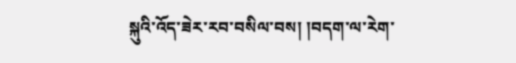སྐུའི་འོད་ཟེར་རབ་བསིལ་བས། །བདག་ལ་རེག་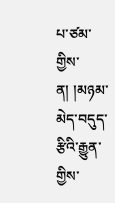པ་ཙམ་གྱིས་ན། །མཉམ་མེད་བདུད་རྩིའི་རྒྱུན་གྱིས་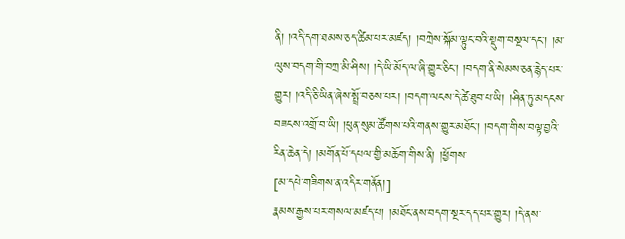ནི། །འདི་དག་ཐམས་ཅད་ཚིམ་པར་མཛད། །བཀྲེས་སྐོམ་ལྟུང་བའི་སྡུག་བསྔལ་དང་། །མ་ལུས་བདག་གི་བཀྲ་མི་ཤིས། །དེ་ཡི་མོད་ལ་ཞི་གྱུར་ཅིང་། །བདག་ནི་སེམས་ཅན་རྙེད་པར་གྱུར། །འདི་ཅི་ཡིན་ཞེས་སྤྲོ་བཅས་པར། །བདག་ལངས་དེ་ཚེ་ཐུབ་པ་ཡི། །ཤིན་ཏུ་མདངས་བཟངས་འགྲོ་བ་ཡི། །ཕུན་སུམ་ཚོགས་པའི་གནས་གྱུར་མཐོང་། །བདག་གིས་བལྟ་བྱའི་རིན་ཆེན་དེ། །མགོན་པོ་དཔལ་གྱི་མཆོག་གིས་ནི། །ཕྱོགས་
[མ་དཔེ་གཟིགས་ན་འདིར་གནོན།]
རྣམས་རྒྱས་པར་གསལ་མཛད་པ། །མཐོང་ནས་བདག་སྔར་དད་པར་གྱུར། །དེ་ནས་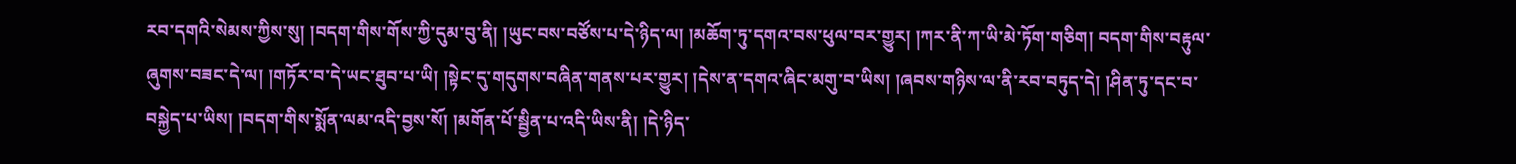རབ་དགའི་སེམས་ཀྱིས་སུ། །བདག་གིས་གོས་ཀྱི་དུམ་བུ་ནི། །ཡུང་བས་བཙོས་པ་དེ་ཉིད་ལ། །མཆོག་ཏུ་དགའ་བས་ཕུལ་བར་གྱུར། །ཀར་ནི་ཀ་ཡི་མེ་ཏོག་གཅིག། བདག་གིས་བརྟུལ་ཞུགས་བཟང་དེ་ལ། །གཏོར་བ་དེ་ཡང་ཐུབ་པ་ཡི། །སྟེང་དུ་གདུགས་བཞིན་གནས་པར་གྱུར། །དེས་ན་དགའ་ཞིང་མགུ་བ་ཡིས། །ཞབས་གཉིས་ལ་ནི་རབ་བཏུད་དེ། །ཤིན་ཏུ་དང་བ་བསྐྱེད་པ་ཡིས། །བདག་གིས་སྨོན་ལམ་འདི་བྱས་སོ། །མགོན་པོ་སྦྱིན་པ་འདི་ཡིས་ནི། །དེ་ཉིད་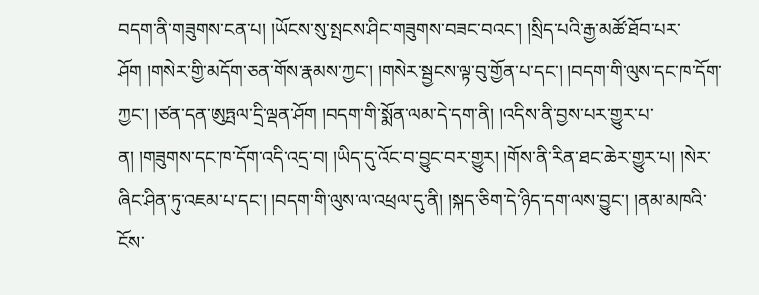བདག་ནི་གཟུགས་ངན་པ། །ཡོངས་སུ་སྤངས་ཤིང་གཟུགས་བཟང་བའང་། །སྲིད་པའི་རྒྱ་མཚོ་ཐོབ་པར་ཤོག །གསེར་གྱི་མདོག་ཅན་གོས་རྣམས་ཀྱང་། །གསེར་སྦྱངས་ལྟ་བུ་གྱོན་པ་དང་། །བདག་གི་ལུས་དང་ཁ་དོག་ཀྱང་། །ཙན་དན་ཨུཏྤལ་དྲི་ལྡན་ཤོག །བདག་གི་སྨོན་ལམ་དེ་དག་ནི། །འདིས་ནི་བྱས་པར་གྱུར་པ་ན། །གཟུགས་དང་ཁ་དོག་འདི་འདྲ་བ། །ཡིད་དུ་འོང་བ་བྱུང་བར་གྱུར། །གོས་ནི་རིན་ཐང་ཆེར་གྱུར་པ། །སེར་ཞིང་ཤིན་ཏུ་འཇམ་པ་དང་། །བདག་གི་ལུས་ལ་འཕྲལ་དུ་ནི། །སྐད་ཅིག་དེ་ཉིད་དག་ལས་བྱུང་། །ནམ་མཁའི་ངོས་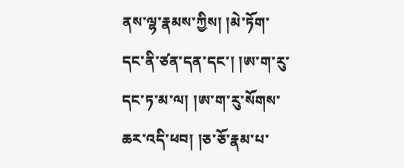ནས་ལྷ་རྣམས་ཀྱིས། །མེ་ཏོག་དང་ནི་ཙན་དན་དང་། །ཨ་ག་རུ་དང་ཏ་མ་ལ། །ཨ་ག་རུ་སོགས་ཆར་འདི་ཕབ། །ཅ་ཅོ་རྣམ་པ་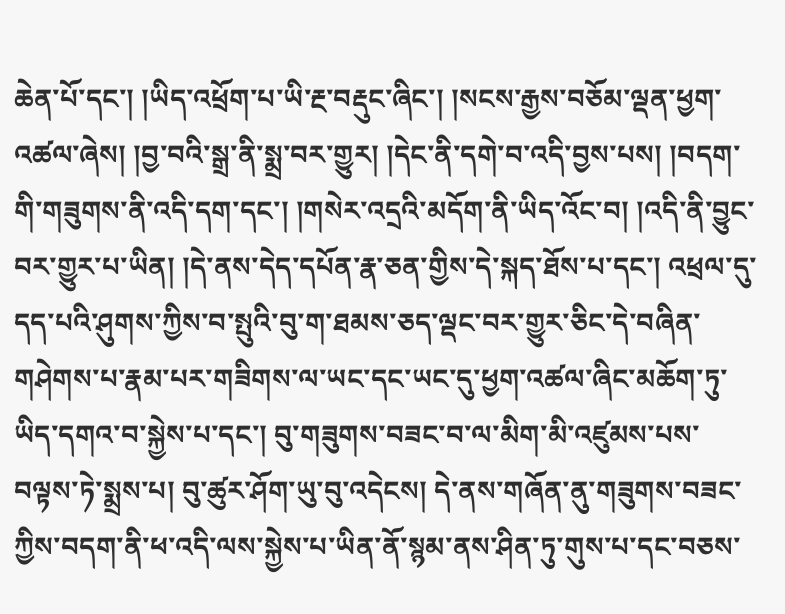ཆེན་པོ་དང་། །ཡིད་འཕྲོག་པ་ཡི་རྔ་བརྡུང་ཞིང་། །སངས་རྒྱས་བཅོམ་ལྡན་ཕྱག་འཚལ་ཞེས། །བྱ་བའི་སྒྲ་ནི་སྨྲ་བར་གྱུར། །དེང་ནི་དགེ་བ་འདི་བྱས་པས། །བདག་གི་གཟུགས་ནི་འདི་དག་དང་། །གསེར་འདྲའི་མདོག་ནི་ཡིད་འོང་བ། །འདི་ནི་བྱུང་བར་གྱུར་པ་ཡིན། །དེ་ནས་དེད་དཔོན་རྣ་ཅན་གྱིས་དེ་སྐད་ཐོས་པ་དང་། འཕྲལ་དུ་དད་པའི་ཤུགས་ཀྱིས་བ་སྤུའི་བུ་ག་ཐམས་ཅད་ལྡང་བར་གྱུར་ཅིང་དེ་བཞིན་གཤེགས་པ་རྣམ་པར་གཟིགས་ལ་ཡང་དང་ཡང་དུ་ཕྱག་འཚལ་ཞིང་མཆོག་ཏུ་ཡིད་དགའ་བ་སྐྱེས་པ་དང་། བུ་གཟུགས་བཟང་བ་ལ་མིག་མི་འཛུམས་པས་བལྟས་ཏེ་སྨྲས་པ། བུ་ཚུར་ཤོག་ཡུ་བུ་འདེངས། དེ་ནས་གཞོན་ནུ་གཟུགས་བཟང་ཀྱིས་བདག་ནི་ཕ་འདི་ལས་སྐྱེས་པ་ཡིན་ནོ་སྙམ་ནས་ཤིན་ཏུ་གུས་པ་དང་བཅས་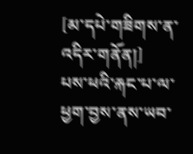[མ་དཔེ་གཟིགས་ན་འདིར་གནོན།]
པས་ཕའི་རྐང་པ་ལ་ཕྱག་བྱས་ནས་ཡབ་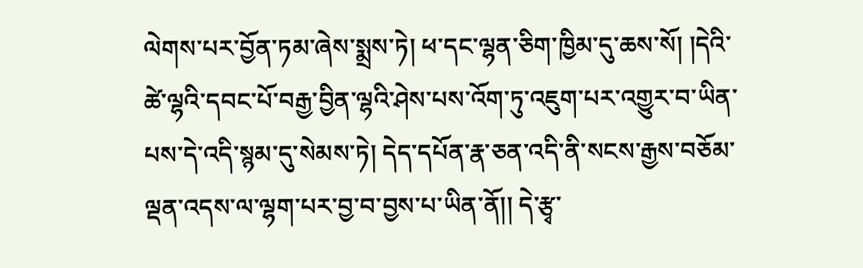ལེགས་པར་བྱོན་ཏམ་ཞེས་སྨྲས་ཏེ། ཕ་དང་ལྷན་ཅིག་ཁྱིམ་དུ་ཆས་སོ། །དེའི་ཚེ་ལྷའི་དབང་པོ་བརྒྱ་བྱིན་ལྷའི་ཤེས་པས་འོག་ཏུ་འཇུག་པར་འགྱུར་བ་ཡིན་པས་དེ་འདི་སྙམ་དུ་སེམས་ཏེ། དེད་དཔོན་རྣ་ཅན་འདི་ནི་སངས་རྒྱས་བཅོམ་ལྡན་འདས་ལ་ལྷག་པར་བྱ་བ་བྱས་པ་ཡིན་ནོ།། དེ་རྩྭ་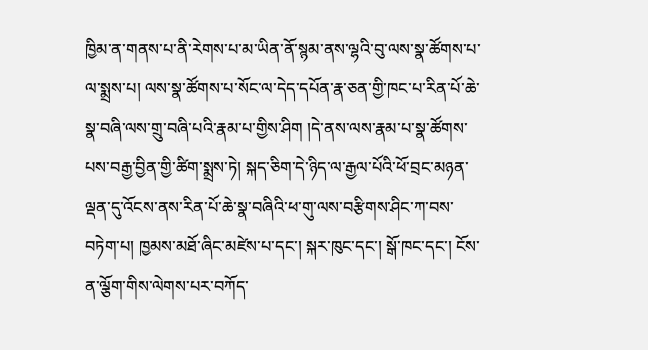ཁྱིམ་ན་གནས་པ་ནི་རེགས་པ་མ་ཡིན་ནོ་སྙམ་ནས་ལྷའི་བུ་ལས་སྣ་ཚོགས་པ་ལ་སྨྲས་པ། ལས་སྣ་ཚོགས་པ་སོང་ལ་དེད་དཔོན་རྣ་ཅན་གྱི་ཁང་པ་རིན་པོ་ཆེ་སྣ་བཞི་ལས་གྲུ་བཞི་པའི་རྣམ་པ་གྱིས་ཤིག །དེ་ནས་ལས་རྣམ་པ་སྣ་ཚོགས་པས་བརྒྱ་བྱིན་གྱི་ཚིག་སྨྲས་ཏེ། སྐད་ཅིག་དེ་ཉིད་ལ་རྒྱལ་པོའི་ཕོ་བྲང་མཉན་ལྡན་དུ་འོངས་ནས་རིན་པོ་ཆེ་སྣ་བཞིའི་ཕ་གུ་ལས་བརྩིགས་ཤིང་ཀ་བས་བཏེག་པ། ཁྱམས་མཐོ་ཞིང་མཛེས་པ་དང་། སྐར་ཁུང་དང་། སྒོ་ཁང་དང་། ངོས་ན་ལྕོག་གིས་ལེགས་པར་བཀོད་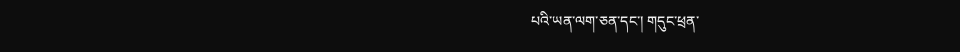པའི་ཡན་ལག་ཅན་དང་། གདུང་ཕྲན་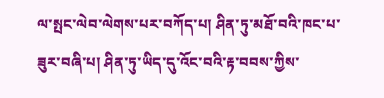ལ་སྤང་ལེབ་ལེགས་པར་བཀོད་པ། ཤིན་ཏུ་མཐོ་བའི་ཁང་པ་ཟུར་བཞི་པ། ཤིན་ཏུ་ཡིད་དུ་འོང་བའི་རྟ་བབས་ཀྱིས་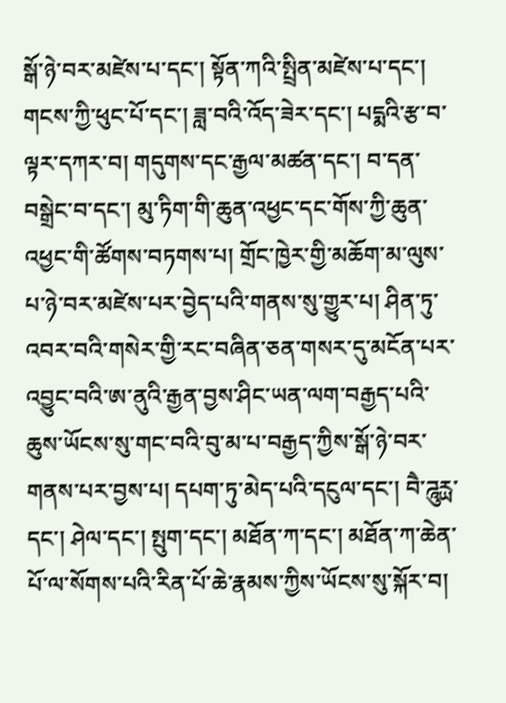སྒོ་ཉེ་བར་མཛེས་པ་དང་། སྟོན་ཀའི་སྤྲིན་མཛེས་པ་དང་། གངས་ཀྱི་ཕུང་པོ་དང་། ཟླ་བའི་འོད་ཟེར་དང་། པདྨའི་རྩ་བ་ལྟར་དཀར་བ། གདུགས་དང་རྒྱལ་མཚན་དང་། བ་དན་བསྒྲེང་བ་དང་། མུ་ཏིག་གི་ཆུན་འཕྱང་དང་གོས་ཀྱི་ཆུན་འཕྱང་གི་ཚོགས་བཏགས་པ། གྲོང་ཁྱེར་གྱི་མཆོག་མ་ལུས་པ་ཉེ་བར་མཛེས་པར་བྱེད་པའི་གནས་སུ་གྱུར་པ། ཤིན་ཏུ་འབར་བའི་གསེར་གྱི་རང་བཞིན་ཅན་གསར་དུ་མངོན་པར་འབྱུང་བའི་ཨ་ནུའི་རྒྱན་བྱས་ཤིང་ཡན་ལག་བརྒྱད་པའི་ཆུས་ཡོངས་སུ་གང་བའི་བུ་མ་པ་བརྒྱད་ཀྱིས་སྒོ་ཉེ་བར་གནས་པར་བྱས་པ། དཔག་ཏུ་མེད་པའི་དངུལ་དང་། བཻ་ཌཱུཪྻ་དང་། ཤེལ་དང་། སྤུག་དང་། མཐོན་ཀ་དང་། མཐོན་ཀ་ཆེན་པོ་ལ་སོགས་པའི་རིན་པོ་ཆེ་རྣམས་ཀྱིས་ཡོངས་སུ་སྐོར་བ།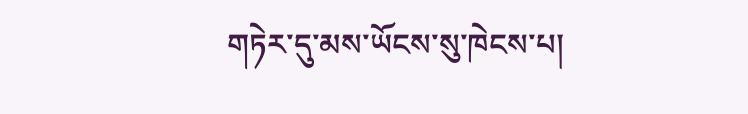གཏེར་དུ་མས་ཡོངས་སུ་ཁེངས་པ།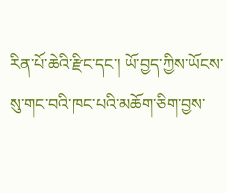རིན་པོ་ཆེའི་རྫིང་དང་། ཡོ་བྱད་ཀྱིས་ཡོངས་སུ་གང་བའི་ཁང་པའི་མཆོག་ཅིག་བྱས་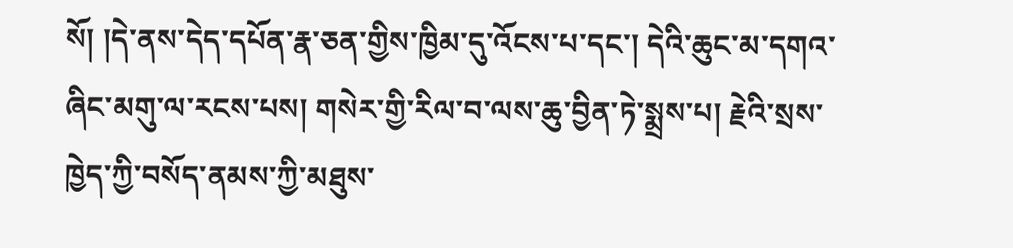སོ། །དེ་ནས་དེད་དཔོན་རྣ་ཅན་གྱིས་ཁྱིམ་དུ་འོངས་པ་དང་། དེའི་ཆུང་མ་དགའ་ཞིང་མགུ་ལ་རངས་པས། གསེར་གྱི་རིལ་བ་ལས་ཆུ་བྱིན་ཏེ་སྨྲས་པ། རྗེའི་སྲས་ཁྱེད་ཀྱི་བསོད་ནམས་ཀྱི་མཐུས་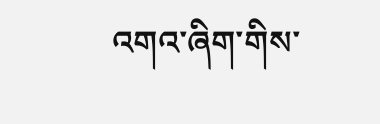འགའ་ཞིག་གིས་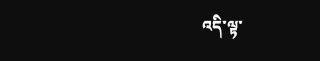འདི་ལྟ་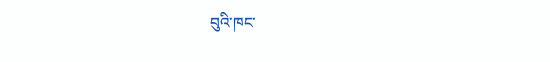བུའི་ཁང་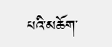པའི་མཆོག་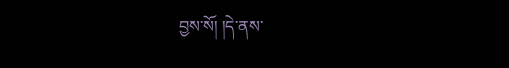བྱས་སོ། །དེ་ནས་